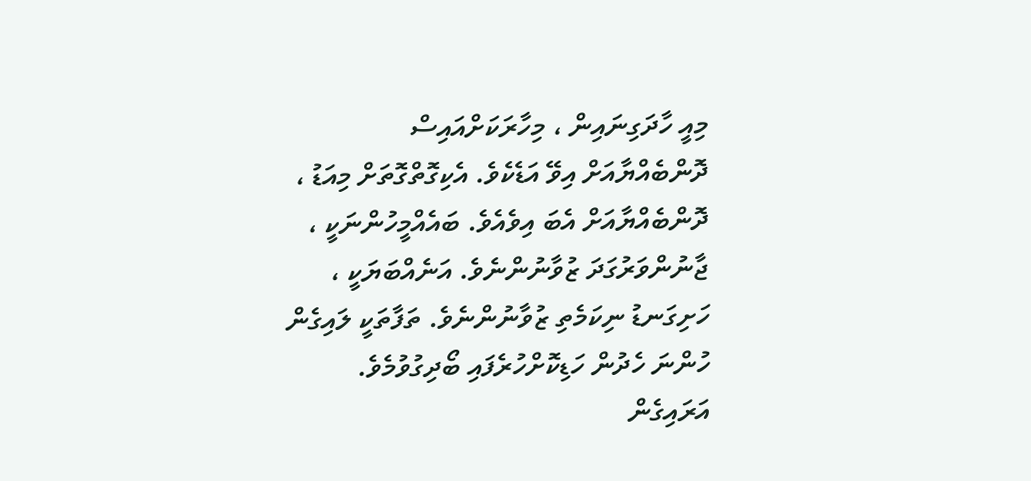މިއީ ހާދަގިނައިން ، މިހާރަކަށްއައިސް ދޮންބެއްޔާއަށް އިވޭ އަޑެކެވެ. އެކިގޮތްގޮތަށް މިއަޑު ، ދޮންބެއްޔާއަށް އެބަ އިވެއެވެ. ބައެއްމީހުންނަކީ ، ޖާނުންވަރުގަދަ ޒުވާނުންނެވެ. އަނެއްބަޔަކީ ، ހަށިގަނޑު ނިކަމެތި ޒުވާނުންނެވެ. ތަފާތަކީ ލައިގެން ހުންނަ ހެދުން ހަޑިކޮށްހުރެފައި ބޯދިގުވުމެވެ. އަރައިގެން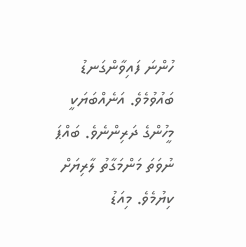ހުންނަ ފައިވާންގަނޑު ބައުވުމެވެ. އަނެއްބަޔަކީ މީހުންގެ ދަރިންނެވެ. ބައްޕަ ނުވަތަ މަންމަގާތު ލާރިޔަށް ކިޔުމެވެ. މިއަޑު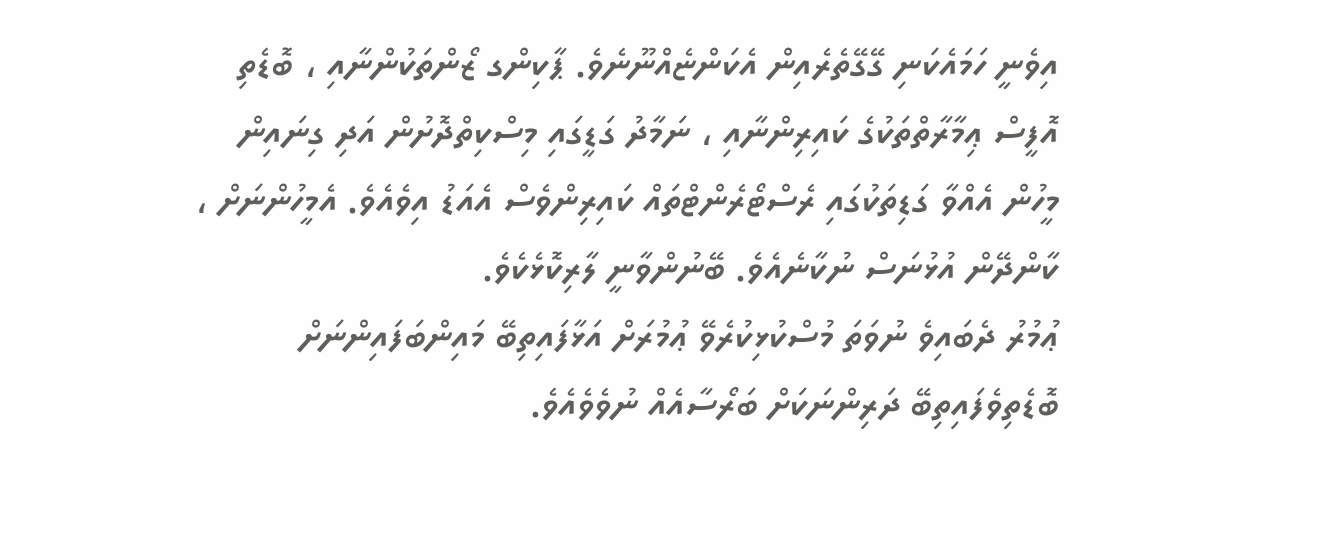އިވެނީ ހަމައެކަނި ގޭގޭތެރެއިން އެކަންޏެއްނޫނެވެ. ޕާކިންގ ޒޯންތަކުންނާއި ، ބޮޑެތި އޮފީސް ޢިމާރާތްތަކުގެ ކައިރިންނާއި ، ނަމާދު ގަޑީގައި މިސްކިތްދޮށުން އަދި ގިނައިން މީހުން އެއްވާ ގަޑިތަކުގައި ރެސްޓޯރެންޓްތައް ކައިރިންވެސް އެއަޑު އިވެއެވެ. އެމީހުންނަށް ، ކާންދޭން އުޅުނަސް ނުކާނެއެވެ. ބޭނުންވާނީ ލާރިކޮޅެކެވެ.
ޢުމުރު ދެބައިވެ ނުވަތަ މުސްކުޅިކުރެވޭ ޢުމުރަށް އަޅާފައިތިބޭ މައިންބަފައިންނަށް ބޮޑެތިވެފައިތިބޭ ދަރިންނަކަށް ބަރޯސާއެއް ނުވެވެއެވެ.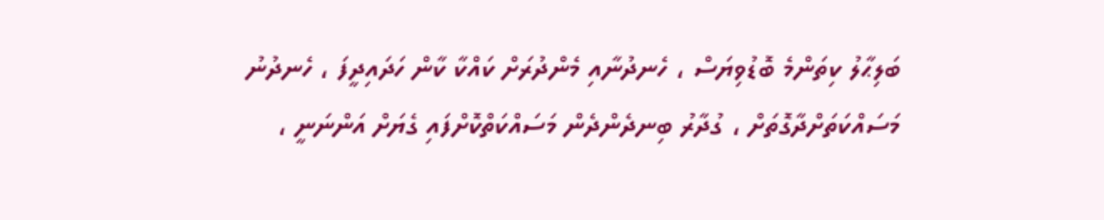ބަލިޙާލު ކިތަންމެ ބޮޑުވިޔަސް ، ހެނދުނާއި މެންދުރަށް ކައްކާ ކާން ހަދައިދީފަ ، ހެނދުނު މަސައްކަތަށްދާގޮތަށް ، ގުދާރު ބިނދެންދެން މަސައްކަތްކޮށްފައި ގެޔަށް އަންނަނީ ،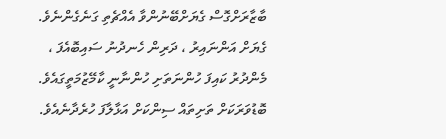ބާޒާރަށްގޮސް ގެޔަށްބޭނުންވާ އެއްޗެތި ގަނެގެންނެވެ. ގެޔަށް އަންނައިރު ، ދަރިން ހެނދުނު ސައިބޮއެފަ ، މެންދުރު ކައިފަ ހުންނަތަށި ހުންނާނީ ކާމޭޒުމަތީގައެވެ. ބޮޑުވަރަކަށް ތަށިތައް ސިންކަށް އަޅާލާފަ ހުރެދާނެއެވެ.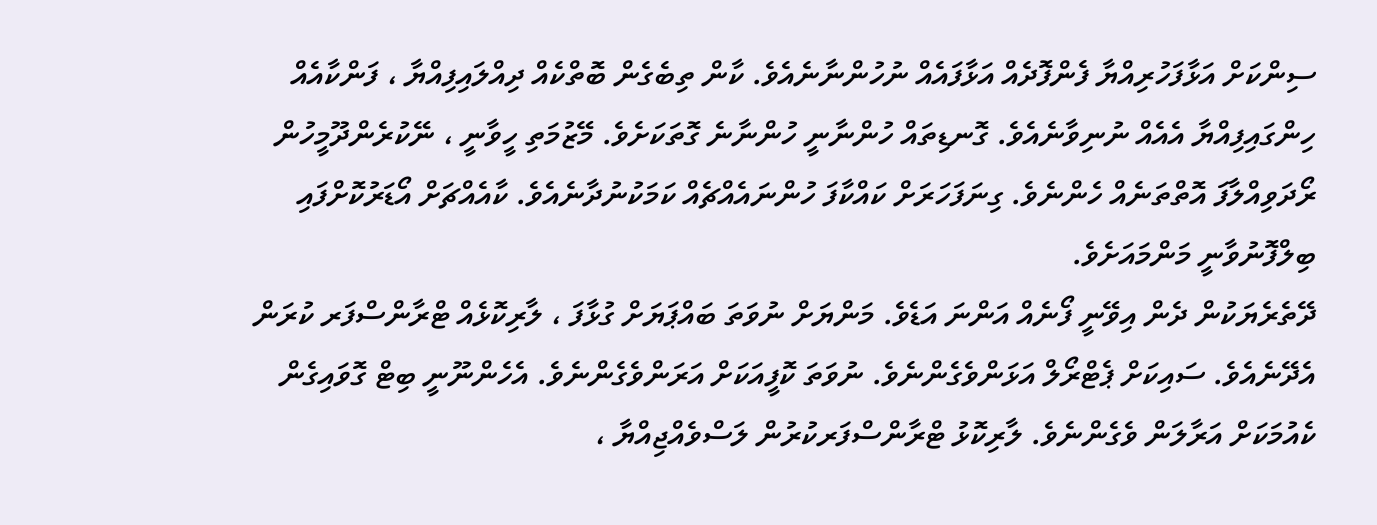ސިންކަށް އަޅާފަހުރިއްޔާ ފެންފޮދެއް އަޅާފައެއް ނުހުންނާނެއެވެ. ކާން ތިބެގެން ބޮތްކެއް ދިއްލައިފިއްޔާ ، ފަންކާއެއް ހިންގައިފިއްޔާ އެއެއް ނުނިވާނެއެވެ. ގޮނޑިތައް ހުންނާނީ ހުންނާނެ ގޮތަކަށެވެ. މޭޒުމަތި ހީވާނީ ، ނޭކުރެންދޫމީހުން ރޯދަވިއްލާފަ އޮތްތަނެއް ހެންނެވެ. ގިނަފަހަރަށް ކައްކާފަ ހުންނައެއްޗެއް ކަމަކުނުދާނެއެވެ. ކާއެއްޗަށް އޯޑަރުކޮށްފައި ބިލްފޮނުވާނީ މަންމައަށެވެ.
ދޭތެރެޔަކުން ދެން އިވޭނީ ފޯނެއް އަންނަ އަޑެވެ. މަންޔަށް ނުވަތަ ބައްޕަޔަށް ގުޅާފަ ، ލާރިކޮޅެއް ޓްރާންސްފަރ ކުރަން އެދޭނެއެވެ. ސައިކަށް ޕެޓްރޯލް އަޅަންވެގެންނެވެ. ނުވަތަ ކޮފީއަކަށް އަރަންވެގެންނެވެ. އެހެންނޫނީ ބިޓް ގޮވައިގެން ކެއުމަކަށް އަރާލަން ވެގެންނެވެ. ލާރިކޮޅު ޓްރާންސްފަރކުރުން ލަސްވެއްޖިއްޔާ ،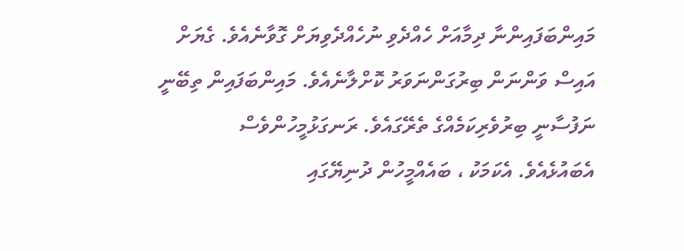މައިންބަފައިންނާ ދިމާއަށް ހެއްދެވި ނުހެއްދެވިޔަށް ގޮވާނެއެވެ. ގެޔަށް އައިސް ވަންނަން ބިރުގަންނަވަރު ކޮށްލާނެއެވެ. މައިންބަފައިން ތިބޭނީ ނަފުސާނީ ބިރުވެރިކަމެއްގެ ތެރޭގައެވެ. ރަނގަޅުމީހުންވެސް އެބައުޅެއެވެ. އެކަމަކު ، ބައެއްމީހުން ދުނިޔޭގައި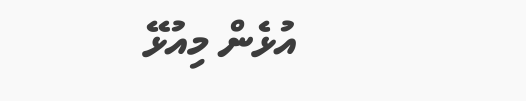އުޅެން މިއުޅޭ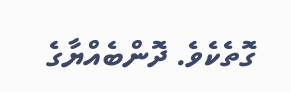ގޮތެކެވެ. ދޮންބެއްޔާގެ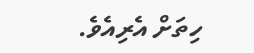ހިތަށް އެރިއެވެ.